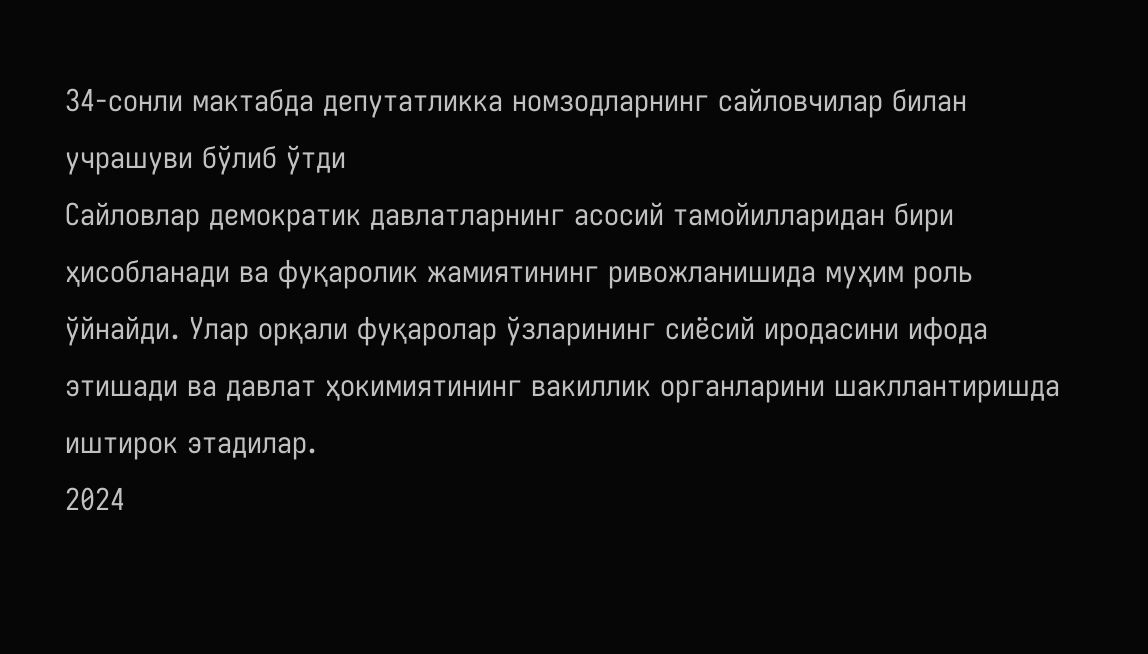34-сонли мактабда депутатликка номзодларнинг сайловчилар билан учрашуви бўлиб ўтди
Сайловлар демократик давлатларнинг асосий тамойилларидан бири ҳисобланади ва фуқаролик жамиятининг ривожланишида муҳим роль ўйнайди. Улар орқали фуқаролар ўзларининг сиёсий иродасини ифода этишади ва давлат ҳокимиятининг вакиллик органларини шакллантиришда иштирок этадилар.
2024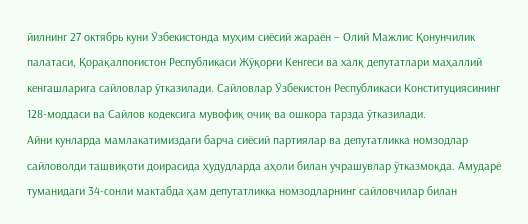йилнинг 27 октябрь куни Ўзбекистонда муҳим сиёсий жараён – Олий Мажлис Қонунчилик палатаси, Қорақалпоғистон Республикаси Жўқорғи Кенгеси ва халқ депутатлари маҳаллий кенгашларига сайловлар ўтказилади. Сайловлар Ўзбекистон Республикаси Конституциясининг 128-моддаси ва Сайлов кодексига мувофиқ очиқ ва ошкора тарзда ўтказилади.
Айни кунларда мамлакатимиздаги барча сиёсий партиялар ва депутатликка номзодлар сайловолди ташвиқоти доирасида ҳудудларда аҳоли билан учрашувлар ўтказмоқда. Амударё туманидаги 34-сонли мактабда ҳам депутатликка номзодларнинг сайловчилар билан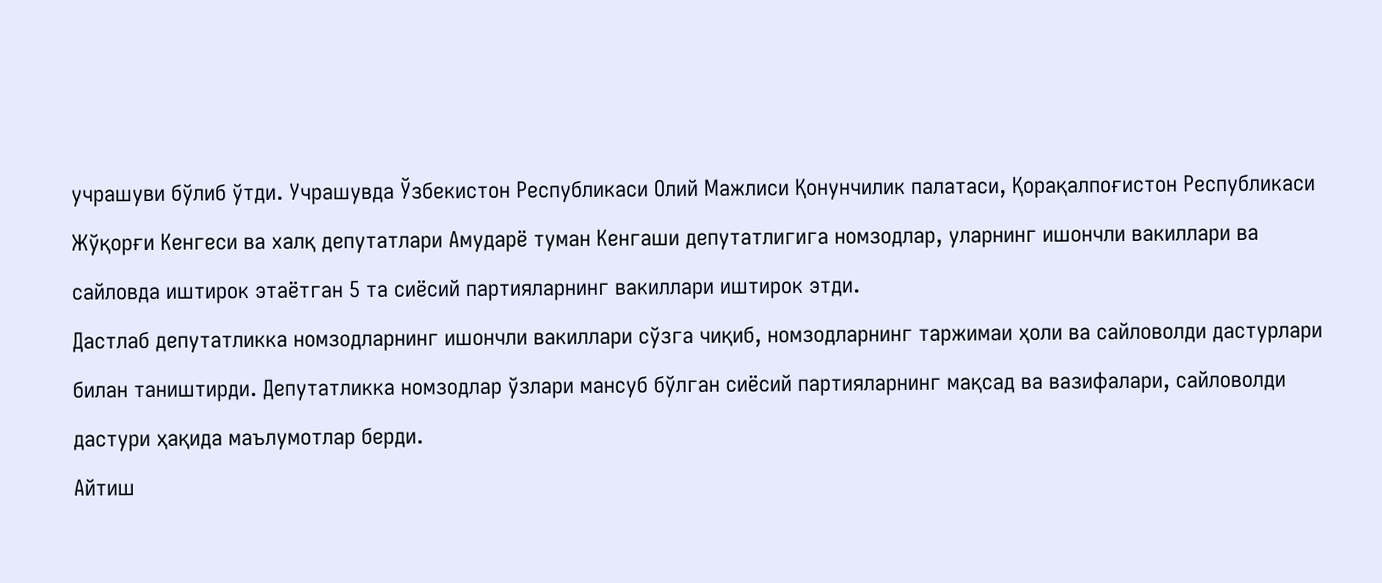учрашуви бўлиб ўтди. Учрашувда Ўзбекистон Республикаси Олий Мажлиси Қонунчилик палатаси, Қорақалпоғистон Республикаси Жўқорғи Кенгеси ва халқ депутатлари Амударё туман Кенгаши депутатлигига номзодлар, уларнинг ишончли вакиллари ва сайловда иштирок этаётган 5 та сиёсий партияларнинг вакиллари иштирок этди.
Дастлаб депутатликка номзодларнинг ишончли вакиллари сўзга чиқиб, номзодларнинг таржимаи ҳоли ва сайловолди дастурлари билан таништирди. Депутатликка номзодлар ўзлари мансуб бўлган сиёсий партияларнинг мақсад ва вазифалари, сайловолди дастури ҳақида маълумотлар берди.
Айтиш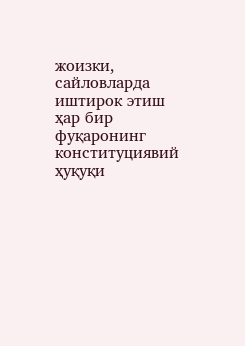жоизки, сайловларда иштирок этиш ҳар бир фуқаронинг конституциявий ҳуқуқи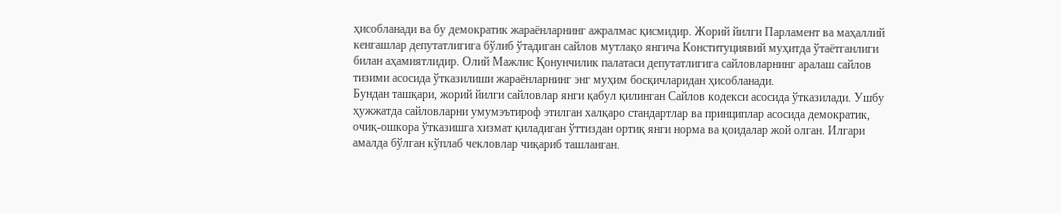ҳисобланади ва бу демократик жараёнларнинг ажралмас қисмидир. Жорий йилги Парламент ва маҳаллий кенгашлар депутатлигига бўлиб ўтадиган сайлов мутлақо янгича Конституциявий муҳитда ўтаётганлиги билан аҳамиятлидир. Олий Мажлис Қонунчилик палатаси депутатлигига сайловларнинг аралаш сайлов тизими асосида ўтказилиши жараёнларнинг энг муҳим босқичларидан ҳисобланади.
Бундан ташқари, жорий йилги сайловлар янги қабул қилинган Сайлов кодекси асосида ўтказилади. Ушбу ҳужжатда сайловларни умумэътироф этилган халқаро стандартлар ва принциплар асосида демократик, очиқ-ошкора ўтказишга хизмат қиладиган ўттиздан ортиқ янги норма ва қоидалар жой олган. Илгари амалда бўлган кўплаб чекловлар чиқариб ташланган.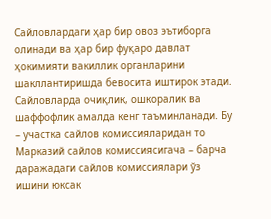Сайловлардаги ҳар бир овоз эътиборга олинади ва ҳар бир фуқаро давлат ҳокимияти вакиллик органларини шакллантиришда бевосита иштирок этади. Сайловларда очиқлик, ошкоралик ва шаффофлик амалда кенг таъминланади. Бу – участка сайлов комиссияларидан то Марказий сайлов комиссиясигача – барча даражадаги сайлов комиссиялари ўз ишини юксак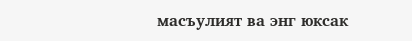масъулият ва энг юксак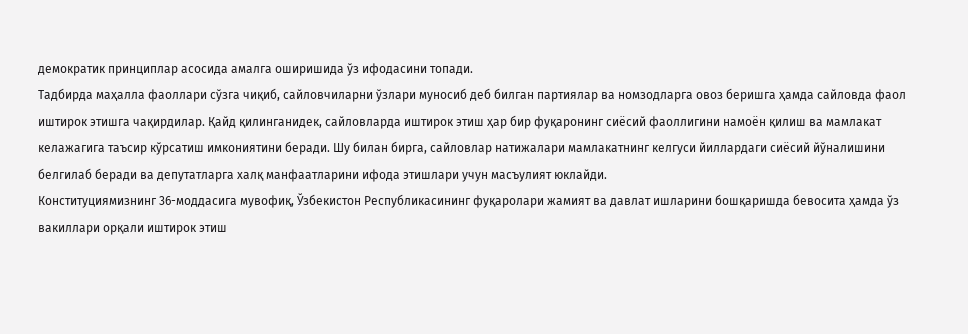демократик принциплар асосида амалга оширишида ўз ифодасини топади.
Тадбирда маҳалла фаоллари сўзга чиқиб, сайловчиларни ўзлари муносиб деб билган партиялар ва номзодларга овоз беришга ҳамда сайловда фаол иштирок этишга чақирдилар. Қайд қилинганидек, сайловларда иштирок этиш ҳар бир фуқаронинг сиёсий фаоллигини намоён қилиш ва мамлакат келажагига таъсир кўрсатиш имкониятини беради. Шу билан бирга, сайловлар натижалари мамлакатнинг келгуси йиллардаги сиёсий йўналишини белгилаб беради ва депутатларга халқ манфаатларини ифода этишлари учун масъулият юклайди.
Конституциямизнинг 36-моддасига мувофиқ, Ўзбекистон Республикасининг фуқаролари жамият ва давлат ишларини бошқаришда бевосита ҳамда ўз вакиллари орқали иштирок этиш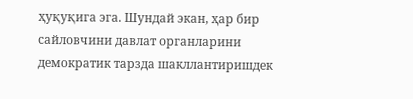ҳуқуқига эга. Шундай экан, ҳар бир сайловчини давлат органларини демократик тарзда шакллантиришдек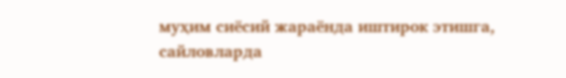муҳим сиёсий жараёнда иштирок этишга, сайловларда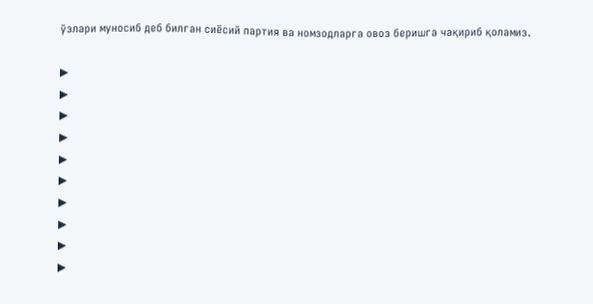ўзлари муносиб деб билган сиёсий партия ва номзодларга овоз беришга чақириб қоламиз.

▶
▶
▶
▶
▶
▶
▶
▶
▶
▶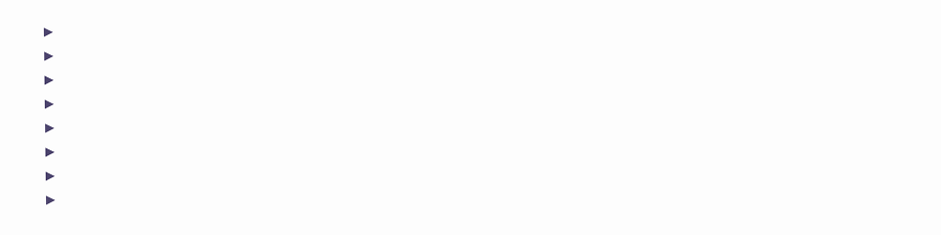▶
▶
▶
▶
▶
▶
▶
▶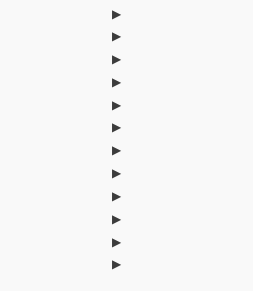▶
▶
▶
▶
▶
▶
▶
▶
▶
▶
▶
▶